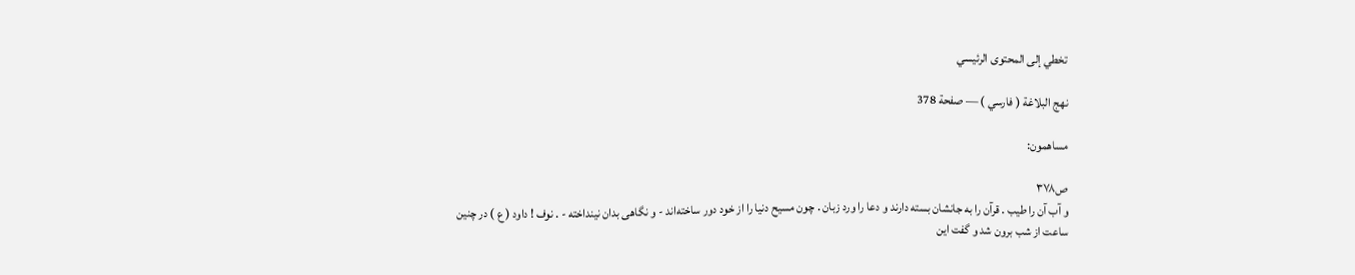تخطي إلى المحتوى الرئيسي

نهج البلاغة ( فارسي ) — صفحة 378

مساهمون:

ص٣٧٨
و آب آن را طيب . قرآن را به جانشان بسته دارند و دعا را ورد زبان . چون مسيح دنيا را از خود دور ساخته‌اند - و نگاهى بدان نينداخته - . نوف ! داود ( ع ) در چنين ساعت از شب برون شد و گفت اين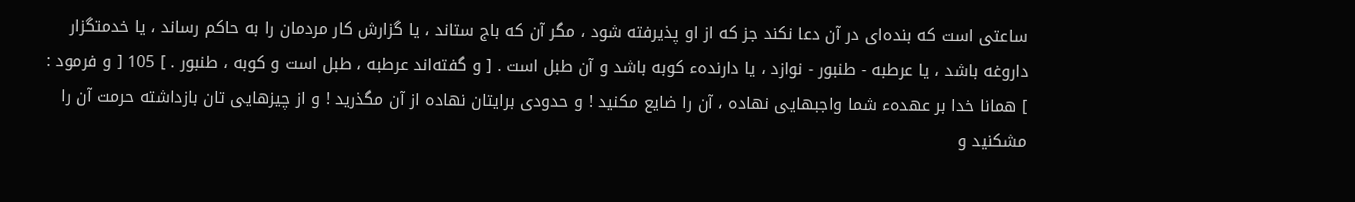ساعتى است كه بنده‌اى در آن دعا نكند جز كه از او پذيرفته شود ، مگر آن كه باج ستاند ، يا گزارش كار مردمان را به حاكم رساند ، يا خدمتگزار داروغه باشد ، يا عرطبه - طنبور - نوازد ، يا دارندهء كوبه باشد و آن طبل است . [ و گفته‌اند عرطبه ، طبل است و كوبه ، طنبور . ] 105 [ و فرمود : ] همانا خدا بر عهدهء شما واجبهايى نهاده ، آن را ضايع مكنيد ! و حدودى برايتان نهاده از آن مگذريد ! و از چيزهايى تان بازداشته حرمت آن را مشكنيد و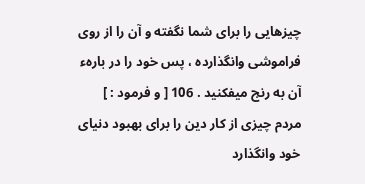چيزهايى را براى شما نگفته و آن را از روى فراموشى وانگذارده ، پس خود را در بارهء آن به رنج ميفكنيد . 106 [ و فرمود : ] مردم چيزى از كار دين را براى بهبود دنياى خود وانگذارد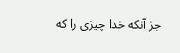جز آنكه خدا چيزى را كه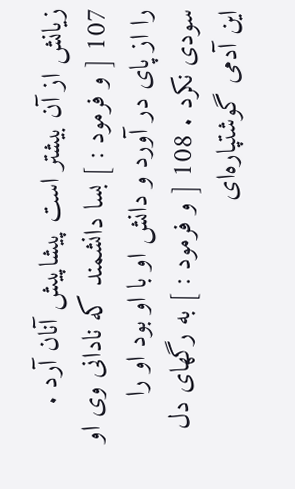زيانش از آن بيشتر است پيشاپيش آنان آرد . 107 [ و فرمود : ] بسا دانشمند كه نادانى وى او را از پاى در آورد و دانش او با او بود او را سودى نكرد . 108 [ و فرمود : ] به رگهاى دل اين آدمى گوشتپاره‌اى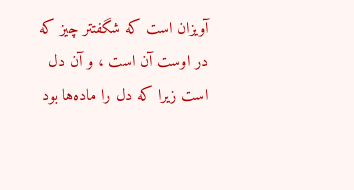آويزان است كه شگفتتر چيز كه در اوست آن است ، و آن دل است زيرا كه دل را ماده‌ها بود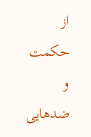از حكمت و ضدهايى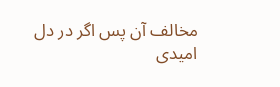مخالف آن پس اگر در دل اميدى